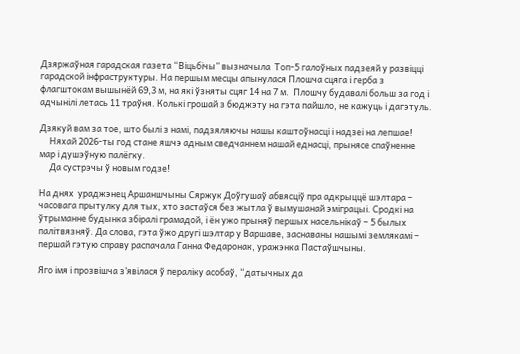Дзяржаўная гарадская газета “Віцьбічы” вызначыла  Топ-5 галоўных падзеяй у развіцці гарадской інфраструктуры. На першым месцы апынулася Плошча сцяга і герба з флагштокам вышынёй 69,3 м, на які ўзняты сцяг 14 на 7 м.  Плошчу будавалі больш за год і адчынілі летась 11 траўня. Колькі грошай з бюджэту на гэта пайшло, не кажуць і дагэтуль.

Дзякуй вам за тое, што былі з намі, падзяляючы нашы каштоўнасці і надзеі на лепшае!
     Няхай 2026-ты год стане яшчэ адным сведчаннем нашай еднасці, прынясе спаўненне мар і душэўную палёгку.
     Да сустрэчы ў новым годзе!

На днях  ураджэнец Аршаншчыны Сяржук Доўгушаў абвясціў пра адкрыццё шэлтара – часовага прытулку для тых, хто застаўся без жытла ў вымушанай эміграцыі. Сродкі на ўтрыманне будынка збіралі грамадой, і ён ужо прыняў першых насельнікаў – 5 былых палітвязняў. Да слова, гэта ўжо другі шэлтар у Варшаве, заснаваны нашымі землякамі – першай гэтую справу распачала Ганна Федаронак, уражэнка Пастаўшчыны.

Яго імя і прозвішча з’явілася ў пераліку асобаў, “датычных да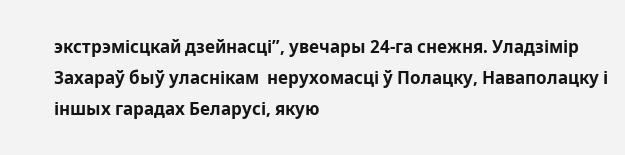экстрэмісцкай дзейнасці”, увечары 24-га снежня. Уладзімір Захараў быў уласнікам  нерухомасці ў Полацку, Наваполацку і іншых гарадах Беларусі, якую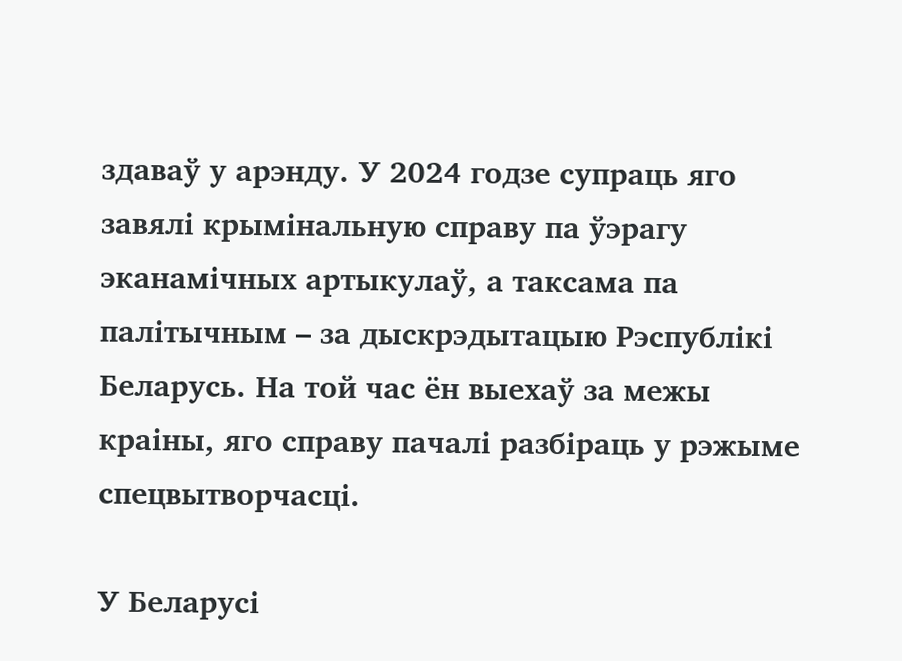здаваў у арэнду. У 2024 годзе супраць яго завялі крымінальную справу па ўэрагу эканамічных артыкулаў, а таксама па палітычным – за дыскрэдытацыю Рэспублікі Беларусь. На той час ён выехаў за межы краіны, яго справу пачалі разбіраць у рэжыме спецвытворчасці.

У Беларусі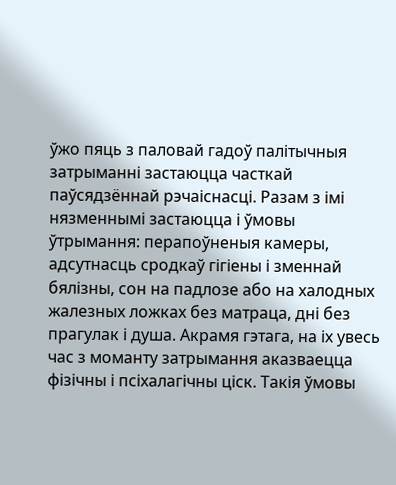ўжо пяць з паловай гадоў палітычныя затрыманні застаюцца часткай паўсядзённай рэчаіснасці. Разам з імі нязменнымі застаюцца і ўмовы ўтрымання: перапоўненыя камеры, адсутнасць сродкаў гігіены і зменнай бялізны, сон на падлозе або на халодных жалезных ложках без матраца, дні без прагулак і душа. Акрамя гэтага, на іх увесь час з моманту затрымання аказваецца фізічны і псіхалагічны ціск. Такія ўмовы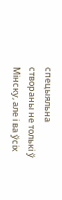спецыяльна створаны не толькі ў Мінску, але і ва ўсіх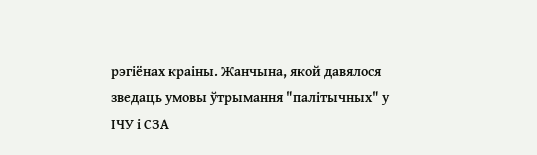рэгіёнах краіны. Жанчына, якой давялося зведаць умовы ўтрымання "палітычных" у ІЧУ і СЗА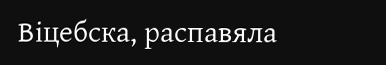Віцебска, распавяла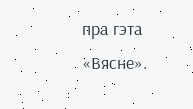пра гэта «Вясне».